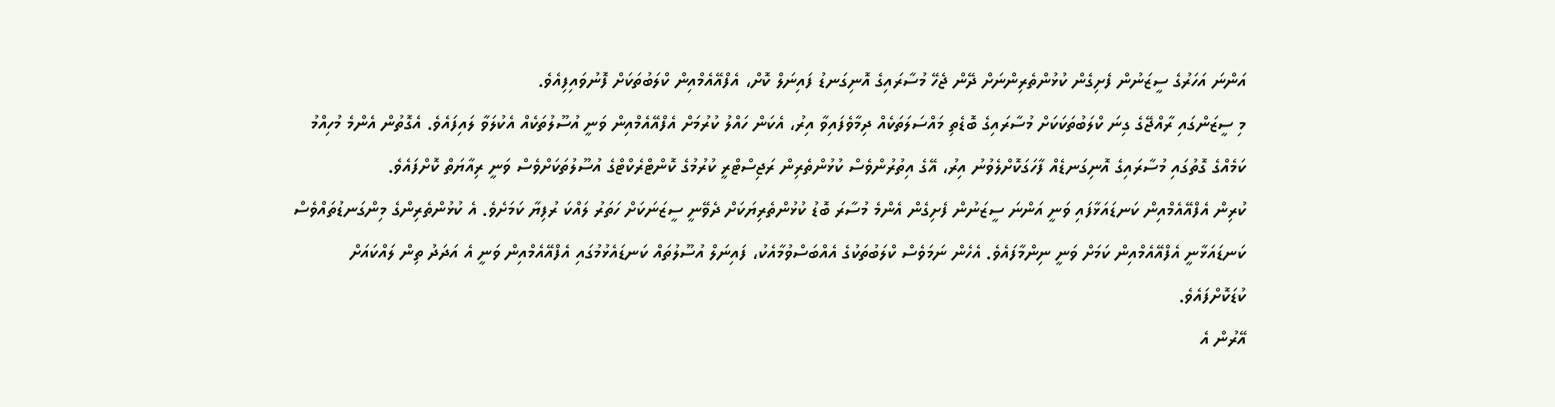އަންނަ އަހަރުގެ ސީޒަނުން ފެށިގެން ކުޅުންތެރިންނަށް ދޭން ޖެހޭ މުސާރައިގެ އޮނިގަނޑު ފައިނަލް ކޮށް، އެފްއޭއެމްއިން ކްލަބުތަކަށް ފޮނުވައިފިއެވެ.
މި ސީޒަންގައި ރާއްޖޭގެ ގިނަ ކްލަބުތަކަކަށް މުސާރައިގެ ބޮޑެތި މައްސަލަތަކެއް ދިމާވެފައިވާ އިރު، އެކަން ހައްލު ކުރުމަށް އެފްއޭއެމްއިން ވަނީ އުސޫލުތަކެއް އެކުލަވާ ލައިފައެވެ. އެގޮތުން އެންމެ މުހިއްމު ކަމެއްގެ ގޮތުގައި މުސާރައިގެ އޮނިގަނޑެއް ފާހަގަކޮށްލެވުނު އިރު، އޭގެ އިތުރުންވެސް ކުޅުންތެރިން ރަޖިސްޓްރީ ކުރުމުގެ ކޮންޓްރެކްޓްގެ އުސޫލުތަކަށްވެސް ވަނީ ރިއާޔަތް ކޮށްފައެވެ.
ކުރިން އެފްއޭއެމްއިން ކަނޑައަޅާފައި ވަނީ އަންނަ ސީޒަނުން ފެށިގެން އެންމެ މުސާރަ ބޮޑު ކުޅުންތެރިޔަކަށް ދެވޭނީ ސީޒަނަކަށް ހަތަރު ލައްކަ ރުފިޔާ ކަމަށެވެ. އެ ކުޅުންތެރިންގެ މިންގަނޑުތައްވެސް ކަނޑައަޅާނީ އެފްއޭއެމްއިން ކަމަށް ވަނީ ނިންމާފައެވެ. އެހެން ނަމަވެސް ކްލަބުތަކުގެ އެއްބަސްވުމާއެކު، ފައިނަލް އުސޫލުތައް ކަނޑައެޅުމުގައި އެފްއޭއެމްއިން ވަނީ އެ އަދަދު ތިން ލައްކައަށް ކުޑަކޮށްފައެވެ.
އޭރުން އެ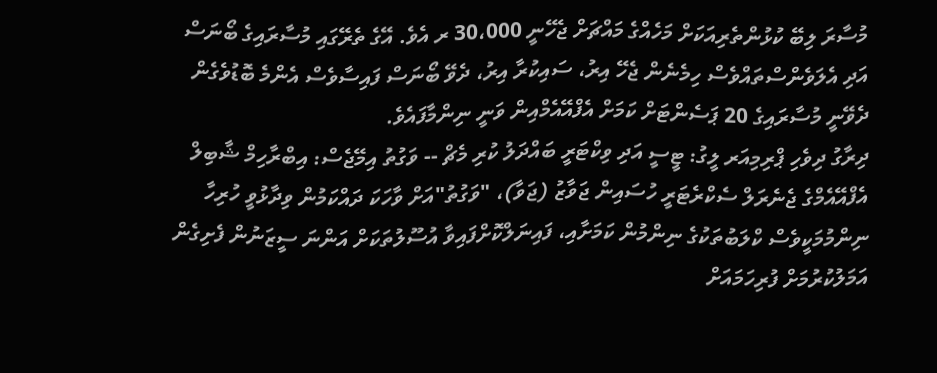މުސާރަ ލިބޭ ކުޅުންތެރިއަކަށް މަހެއްގެ މައްޗަށް ޖެހޭނީ 30،000 ރ އެވެ. އޭގެ ތެރޭގައި މުސާރައިގެ ބޯނަސް އަދި އެލަވެންސްތައްވެސް ހިމެނެން ޖެހޭ އިރު، ސައިކުރާ އިރު، ދެވޭ ބޯނަސް ފައިސާވެސް އެންމެ ބޮޑުވެގެން ދެވޭނީ މުސާރައިގެ 20 ޕަސެންޓަށް ކަމަށް އެފްއޭއެމްއިން ވަނީ ނިންމާފައެވެ.
ދިރާގު ދިވެހި ޕްރިމިއަރ ލީގު: ޓީސީ އަދި ވިކްޓަރީ ބައްދަލު ކުރި މެޗް -- ވަގުތު އިމޭޖެސް: އިބްރާހިމް ޝާބިލް
އެފްއޭއެމްގެ ޖެނެރަލް ސެކްރެޓަރީ ހުސައިން ޖަވާޒު (ޖަވާ)، "ވަގުތު"އަށް ވާހަކަ ދައްކަމުން ވިދާޅުވީ ހުރިހާ ނިންމުމަކީވެސް ކްލަބުތަކުގެ ނިންމުން ކަމަށާއި، ފައިނަލްކޮށްފައިވާ އުސޫލުތަކަށް އަންނަ ސީޒަނުން ފެށިގެން އަމަލުކުރުމަށް ފުރިހަމައަށް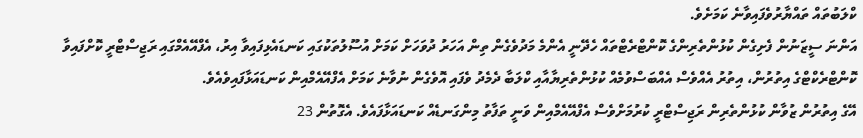ކްލަބުތައް ތައްޔާރުވެފައިވާނެ ކަމަށެވެ.
އަންނަ ސީޒަނުން ފެށިގެން ކުޅުންތެރިންގެ ކޮންޓްރެޓްތައް ހެދޭނީ އެންމެ މަދުވެގެން ތިން އަހަރު ދުވަހަށް ކަމަށް އުސޫލުތަކުގައި ކަނޑައެޅިފައިވާ އިރު، އެފްއޭއެމްގައި ރަޖިސްޓްރީ ކޮށްފައިވާ ކޮންޓްރެކްޓްގެ އިތުރުން، އިތުރު އެއްވެސް އެއްބަސްވުމެއް ކުޅުންތެރިޔާއާއި ކްލަބާ ދެމެދު ވެފައި އޮވެގެން ނުވާނެ ކަމަށް އެފްއޭއެމްއިން ކަނޑައަޅާފައިވެއެވެ.
އޭގެ އިތުރުން ޒުވާން ކުޅުންތެރިން ރަޖިސްޓްރީ ކުރުމަށްވެސް އެފްއޭއެމްއިން ވަނީ ތަފާތު މިންގަނޑެއް ކަނޑައަޅާފައެވެ. އެގޮތުން 23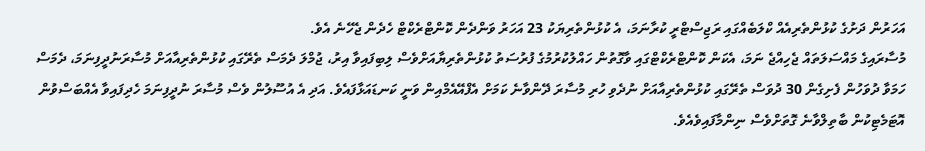އަހަރުން ދަށުގެ ކުޅުންތެރިއެއް ކްލަބެއްގައި ރަޖިސްޓްރީ ކުރާނަމަ، އެ ކުޅުންތެރިޔަކު 23 އަހަރު ވަންދެން ކޮންޓްރެކްޓް ހެދެން ޖެހޭނެ އެވެ.
މުސާރައިގެ މައްސަލަތައް ޖެހިއްޖެ ނަމަ، އެކަން ކޮންޓްރެކްޓްގައި ވާގޮތުން ހައްލުކުރުމުގެ ފުރުސަތު ކުޅުންތެރިޔާއަށްވެސް ލިބިފައިވާ އިރު، ޖުމްލަ ދެމަސް ތެރޭގައި ކުޅުންތެރިއާއަށް މުސާރަނުދީފިނަމަ، ދެމަސް ހަމަވާ ދުވަހުން ފެށިގެން 30 ދުވަސް ތެރޭގައި ކުޅުންތެރިއާއަށް ނުދެވި ހުރި މުސާރަ ދޭންވާނެ ކަމަށް އެފްއޭއެމްއިން ވަނީ ކަނޑައަޅާފައެވެ. އަދި އެ އުސޫލުން ވެސް މުސާރަ ނުދީފިނަމަ ހެދިފައިވާ އެއްބަސްވުން އޮޓަމެޓިކުން ބާތިލްވާނެ ގޮތަށްވެސް ނިންމާފައިވެއެވެ.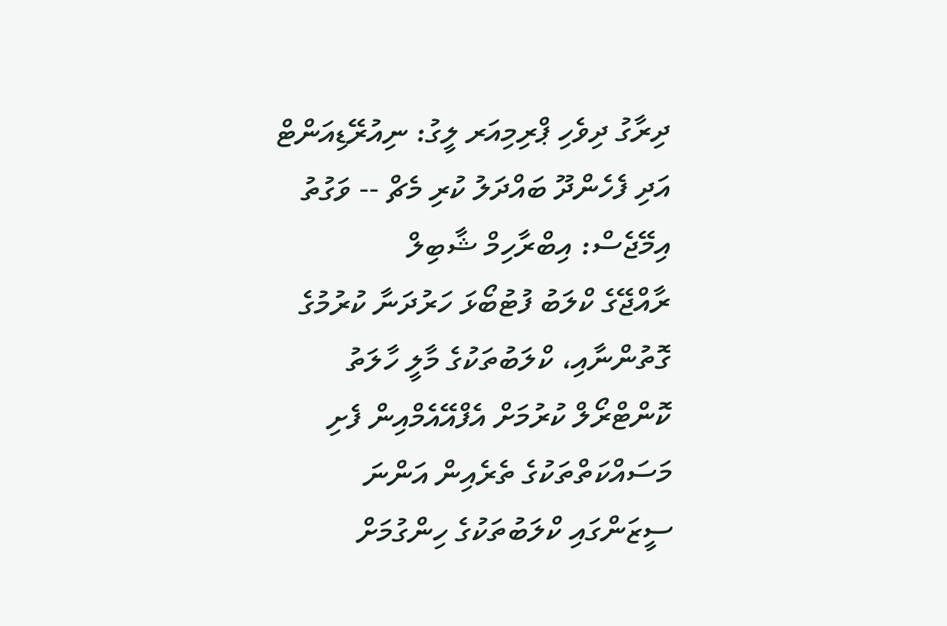ދިރާގު ދިވެހި ޕްރިމިއަރ ލީގު: ނިއުރޭޑިއަންޓް އަދި ފެހެންދޫ ބައްދަލު ކުރި މެޗް -- ވަގުތު އިމޭޖެސް: އިބްރާހިމް ޝާބިލް
ރާއްޖޭގެ ކްލަބު ފުޓުބޯޅަ ހަރުދަނާ ކުރުމުގެ ގޮތުންނާއި، ކްލަބުތަކުގެ މާލީ ހާލަތު ކޮންޓްރޯލް ކުރުމަށް އެފްއޭއެމްއިން ފެށި މަސައްކަތްތަކުގެ ތެރެއިން އަންނަ ސީޒަންގައި ކްލަބުތަކުގެ ހިންގުމަށް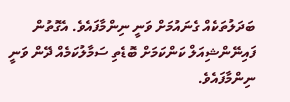ބަދަލުތަކެއް ގެނައުމަށް ވަނީ ނިންމާފައެވެ. އެގޮތުން ފައިނޭންޝިއަލް ކަންކަމަށް ބޮޑެތި ސަމާލުކަމެއް ދޭން ވަނީ ނިންމާފައެވެ.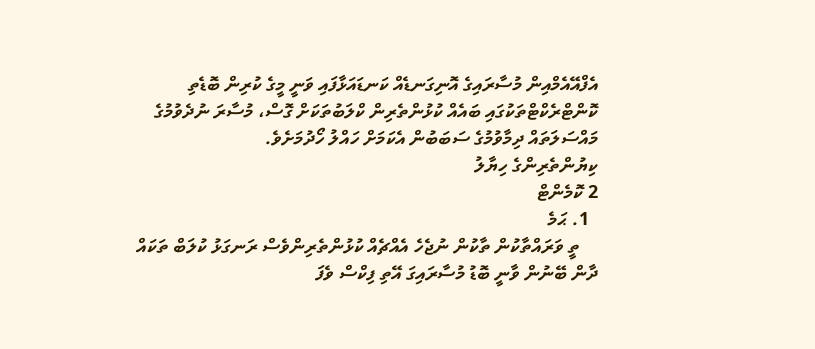އެފްއޭއެމްއިން މުސާރައިގެ އޮނިގަނޑެއް ކަނޑައަޅާފައި ވަނީ މީގެ ކުރިން ބޮޑެތި ކޮންޓްރެކްޓްތަކުގައި ބައެއް ކުޅުންތެރިން ކްލަބުތަކަށް ގޮސް، މުސާރަ ނުދެވުމުގެ މައްސަލަތައް ދިމާވުމުގެ ސަބަބުން އެކަމަށް ހައްލު ހޯދުމަށެވެ.
ކިޔުންތެރިންގެ ހިޔާލު
2 ކޮމެންޓް
  1. ޙަމެ
    ތީ ވަރައްތާކުން ތާކުން ނުޖެހެ އެއްޗެއް ކުޅުންތެރިންވެސް ރަނގަޅު ކުލަބް ތަކައް ދާން ބޭނުން ވާނީ ބޮޑު މުސާރައިގަ އޭތި ފިކްސް ވެފަ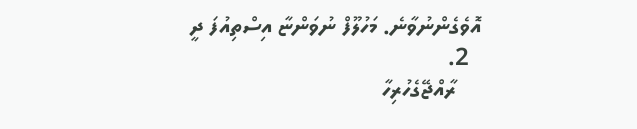އޮވެގެންނުވާނެ. މަހުލޫފް ނުވަންޏާ އިސްތިއުފަ ދީ
  2.
    ރާއްޖޭގެހުރިހާ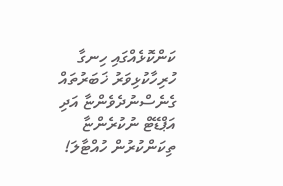ކަންކޮޅެއްގައި ހިނގާ ހުރިހާކުޅިވަރު ޚަބަރުތައް ގެނެސްނުދެވެންޏާ އަދި އަޕްޑޭޓް ނުކުރެންޏާ ތިކަންކުރުން ހުއްޓާލަ!